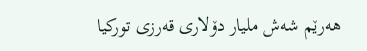هەرێم شەش ملیار دۆلاری قەرزی تورکیا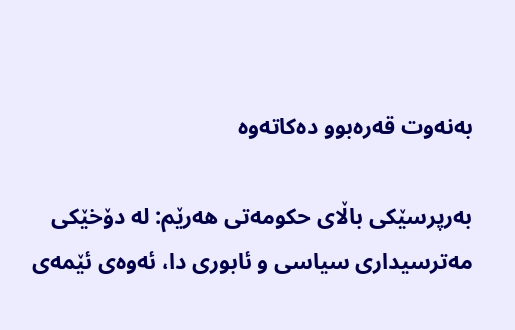بەنەوت قەرەبوو دەکاتەوە

به‌رپرسێکی باڵای حکومه‌تی هه‌رێم: له‌ دۆخێکی مه‌ترسیداری سیاسی و ئابوری دا، ئه‌وه‌ی ئێمه‌ی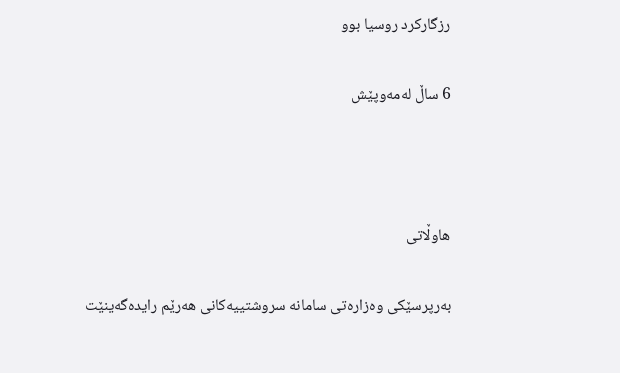رزگارکرد روسیا بوو

6 ساڵ لەمەوپێش



ھاوڵاتی

به‌رپرسێکی وه‌زاره‌تی سامانه‌ سروشتییه‌کانی هه‌رێم‌ رایدەگەینێت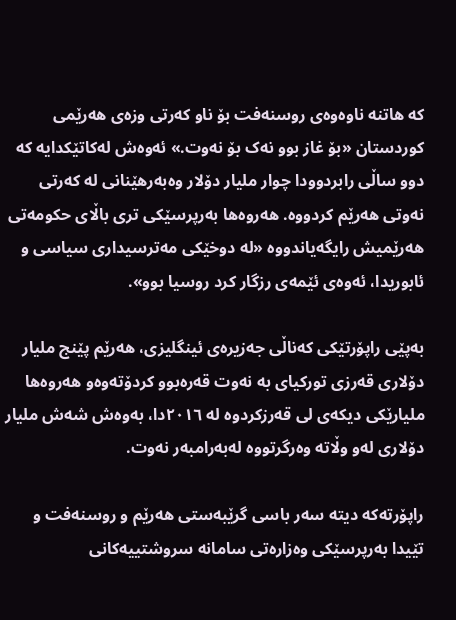کە هاتنه‌ ناوه‌وه‌ی روسنه‌فت بۆ ناو که‌رتی وزه‌ی هه‌رێمی کوردستان «بۆ غاز بوو نه‌ک بۆ نه‌وت.» ئەوەش لەکاتێکدایە کە دوو ساڵی رابردوودا چوار ملیار دۆلار وەبەرهێنانی لە کەرتی نەوتی هەرێم کردووە. هەروەها به‌رپرسێکی تری باڵای حکومه‌تی هه‌رێمیش رایگەیاندووە «له‌ دوخێکی مه‌ترسیداری سیاسی و ئابوریدا، ئه‌وه‌ی ئێمه‌ی رزگار کرد روسیا بوو».

بەپێی راپۆرتێکی کەناڵی جەزیرەی ئینگلیزی، هەرێم پێنج ملیار دۆلاری قەرزی تورکیای بە نەوت قەرەبوو کردۆتەوەو هەروەها ملیارێکی دیکەی لی قەرزکردوە لە ٢٠١٦دا، بەوەش شەش ملیار دۆلاری لەو وڵاتە وەرگرتووە لەبەرامبەر نەوت.

راپۆرتەکە دیتە سەر باسی گرێبەستی هەرێم و روسنەفت و تێیدا به‌رپرسێکی وه‌زاره‌تی سامانه‌ سروشتییه‌کانی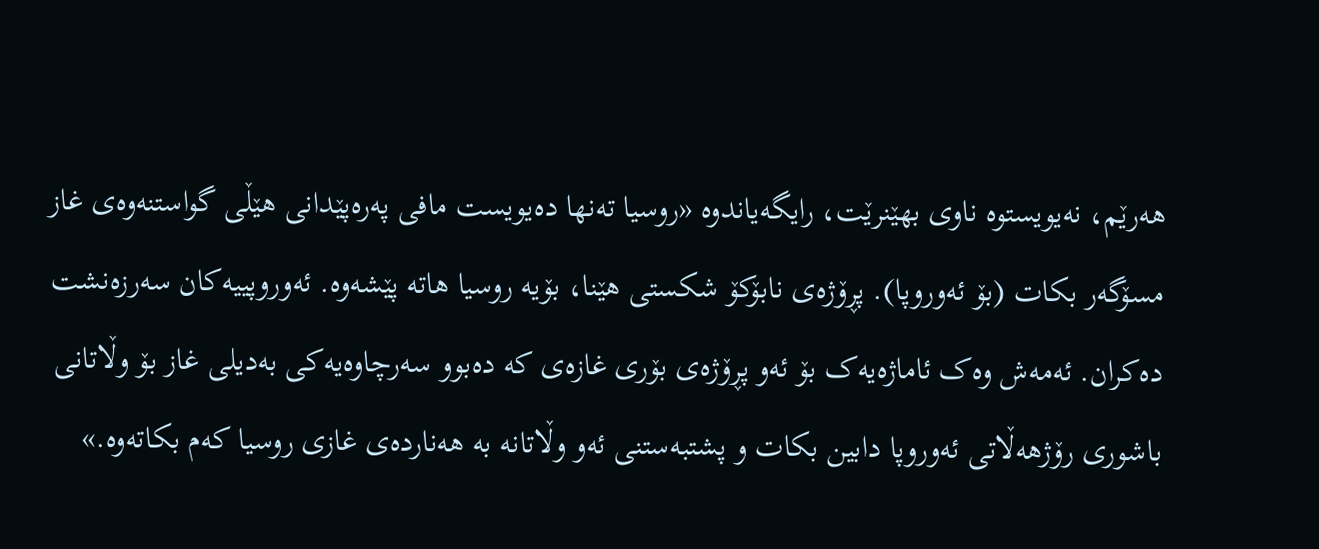هەرێم، نه‌یویستوه‌ ناوی بهێنرێت، رایگەیاندوە «روسیا ته‌نها ده‌یویست مافی په‌ره‌پێدانی هێڵی گواستنه‌وه‌ی غاز مسۆگه‌ر بکات (بۆ ئه‌وروپا). پڕۆژه‌ی نابۆکۆ شکستی هێنا، بۆیه‌ روسیا هاته‌ پێشه‌وه‌. ئه‌وروپییه‌کان سه‌رزه‌نشت ده‌کران. ئه‌مه‌ش وه‌ک ئاماژه‌یه‌ک بۆ ئه‌و پڕۆژه‌ی بۆری غازه‌ی که‌ ده‌بوو سه‌رچاوه‌یه‌کی به‌دیلی غاز بۆ وڵاتانی باشوری رۆژهه‌ڵاتی ئه‌وروپا دابین بکات و پشتبه‌ستنی ئه‌و وڵاتانه‌ به‌ هه‌نارده‌ی غازی روسیا که‌م بکاته‌وه‌.»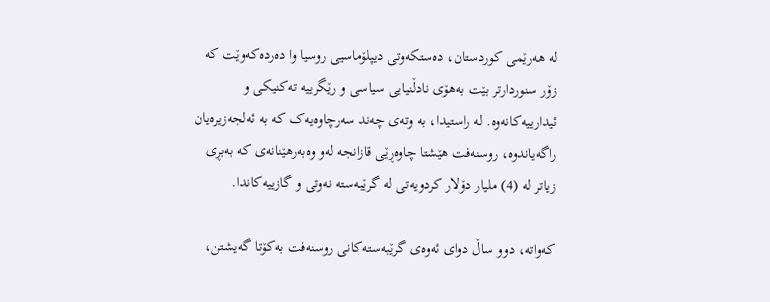له‌ هه‌رێمی کوردستان، ده‌ستکه‌وتی دیپلۆماسیی روسیا وا ده‌رده‌که‌وێت که‌ زۆر سنوردارتر بێت به‌هۆی نادڵنیایی سیاسی و رێگرییه‌ ته‌کنیکی و ئیدارییه‌کانه‌وه‌. له‌ راستیدا، به ‌وته‌ی چه‌ند سه‌رچاوه‌یه‌ک که‌ به‌ ئه‌لجه‌زیره‌یان راگه‌یاندوه‌، روسنه‌فت هێشتا چاوه‌ڕێی قازانجه‌ له‌و وه‌به‌رهێنانه‌ی که‌ به‌بڕی زیاتر له‌ (4) ملیار دۆلار کردویه‌تی له‌ گرێبه‌سته‌ نه‌وتی و گازییه‌کاندا.

که‌واته‌، دوو ساڵ دوای ئه‌وه‌ی گرێبه‌سته‌کانی روسنه‌فت به‌کۆتا گه‌یشتن،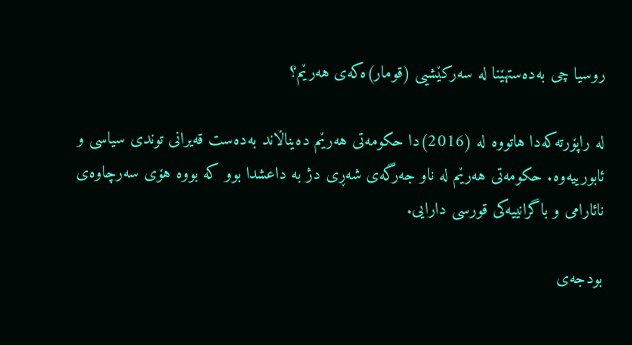روسیا چی به‌ده‌ستهێنا له ‌سه‌رکێشیی (قومار)ه‌که‌ی هه‌رێم؟

لە راپۆرتەکەدا هاتووە له‌ (2016)دا حکومه‌تی هه‌رێم ده‌یناڵاند به‌ده‌ست قه‌یرانی توندی سیاسی و ئابورییه‌وه‌. حکومه‌تی هه‌رێم له‌ ناو جه‌رگه‌ی شه‌ڕی دژ به‌ داعشدا بوو که‌ بووه‌ هۆی سه‌رچاوه‌ی نائارامی و باگرانییه‌کی قورسی دارایی.

بودجه‌ی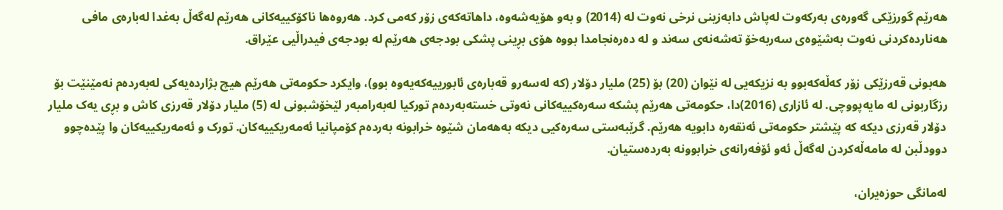هه‌رێم گورزێکی گه‌وره‌ی به‌رکه‌وت له‌پاش دابه‌زینی نرخی نه‌وت له‌ (2014) و به‌و هۆیه‌شه‌وه،‌ داهاته‌که‌ی زۆر که‌می کرد. هه‌روه‌ها ناکۆکییه‌کانی هه‌رێم له‌گه‌ڵ به‌غدا له‌باره‌ی مافی هه‌نارده‌کردنی نه‌وت به‌شێوه‌ی سه‌ربه‌خۆ ته‌شه‌نه‌ی سه‌ند و له‌ ده‌ره‌نجامدا بووه‌ هۆی بڕینی پشکی بودجه‌ی هه‌رێم له‌ بودجه‌ی فیدراڵیی عێراق.

هه‌بونی قه‌رزێکی زۆر که‌ڵه‌که‌بوو به‌ نزیکه‌یی له‌ نێوان (20) بۆ (25) ملیار دۆلار (که‌ له‌سه‌رو قه‌باره‌ی ئابورییه‌که‌یه‌وه‌ بوو)، وایکرد حکومه‌تی هه‌رێم هیچ بژارده‌یه‌کی له‌به‌رده‌م نه‌مێنێت بۆ رزگاربونی له‌ مایه‌پووچی. له‌ ئازاری (2016)دا، حکومه‌تی هه‌رێم پشکه‌ سه‌ره‌کییه‌کانی نه‌وتی خسته‌به‌رده‌م تورکیا له‌به‌رامبه‌ر لێخۆشبونی له‌ (5) ملیار دۆلار قه‌رزی کاش و بڕی یه‌ک ملیار دۆلار قه‌رزی دیکه‌ که‌ پێشتر حکومه‌تی ئه‌نقه‌ره‌ دابویه‌ هه‌رێم. گرێبه‌ستی سه‌ره‌کیی دیکه‌ به‌هه‌مان شێوه‌ خرابونه‌ به‌رده‌م کۆمپانیا ئه‌مه‌ریکییه‌کان. تورک و ئه‌مه‌ریکییه‌کان وا پێده‌چوو دوودڵبن له‌ مامه‌ڵه‌کردن له‌گه‌ڵ ئه‌و ئۆفه‌رانه‌ی خرابوونه‌ به‌رده‌ستیان.

له‌مانگی حوزه‌یران،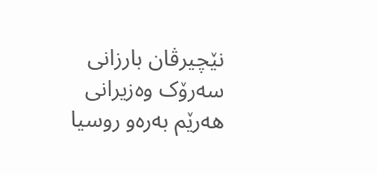نێچیرڤان بارزانی سه‌رۆک وه‌زیرانی هه‌رێم به‌ره‌و روسیا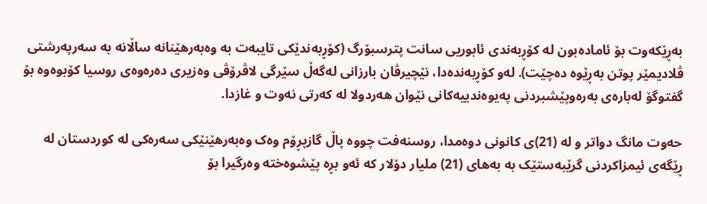به‌ڕێکه‌وت بۆ ئاماده‌بون له‌ کۆڕبه‌ندی ئابوریی سانت پترسبۆرگ (کۆڕبه‌ندێکی تایبه‌ت به‌ وه‌به‌رهێنانه‌ ساڵانه‌ به‌ سه‌رپه‌رشتی ڤلادیمێر پوتن به‌ڕێوه‌ ده‌چێت). له‌و کۆڕبه‌نده‌دا، نێچیرڤان بارزانی له‌گه‌ڵ سێرگی لاڤرۆڤی وه‌زیری ده‌ره‌وه‌ی روسیا کۆبوه‌وه‌ بۆ گفتوگۆ له‌باره‌ی به‌ره‌وپێشبردنی په‌یوه‌ندییه‌کانی نێوان هه‌ردولا له‌ که‌رتی نه‌وت و غازدا.

حه‌وت مانگ دواتر و له‌ (21)ی کانونی دوه‌مدا، روسنه‌فت چووه‌ پاڵ گازپڕۆم وه‌ک وه‌به‌رهێنێکی سه‌ره‌کی له‌ کوردستان له‌ ڕێگه‌ی ئیمزاکردنی گرێبه‌ستێک به‌ به‌های (21) ملیار دۆلار که‌ ئه‌و بڕه‌ پێشوه‌خته‌ وه‌رگیرا بۆ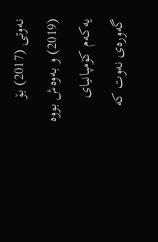نه‌وتی (2017) بۆ (2019) و به‌وه‌ش بووه‌ یه‌که‌م کۆمپانیای گه‌وره‌ی نه‌وت که‌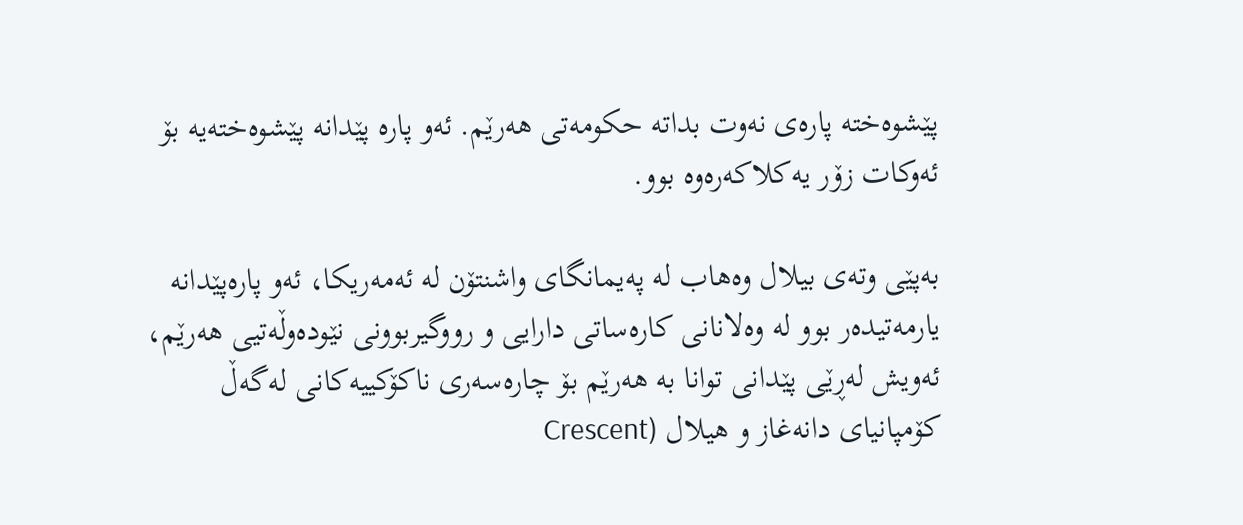پێشوه‌خته‌ پاره‌ی نه‌وت بداته‌ حکومه‌تی هه‌رێم. ئه‌و پاره‌ پێدانه‌ پێشوه‌خته‌یه‌ بۆ ئه‌وکات زۆر یه‌کلاکه‌ره‌وه‌ بوو.

به‌پێی وته‌ی بیلال وه‌هاب له‌ په‌یمانگای واشنتۆن له‌ ئه‌مه‌ریکا، ئه‌و پاره‌پێدانه‌ یارمه‌تیده‌ر بوو له‌ وه‌لانانی کاره‌ساتی دارایی و رووگیربوونی نێوده‌وڵه‌تیی هه‌رێم، ئه‌ویش له‌ڕێی پێدانی توانا به‌ هه‌رێم بۆ چاره‌سه‌ری ناکۆکییه‌کانی له‌گه‌ڵ کۆمپانیای دانه‌غاز و هیلال (Crescent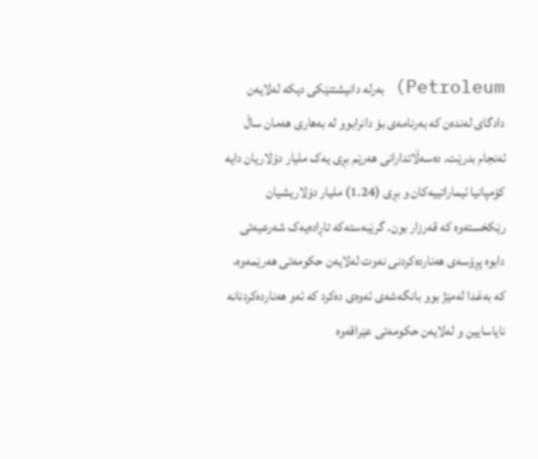Petroleum) به‌رله‌ دانیشتنێکی دیکه‌ له‌لایه‌ن دادگای له‌نده‌ن که‌ به‌رنامه‌ی بۆ دانرابوو له‌ به‌هاری هه‌مان ساڵ ئه‌نجام بدرێت. ده‌سه‌ڵاتدارانی هه‌رێم بڕی یه‌ک ملیار دۆلاریان دایه‌ کۆمپانیا ئیماراتییه‌کان و بڕی (1.24) ملیار دۆلاریشیان رێکخسته‌وه‌ که‌ قه‌رزار بون. گرێبه‌سته‌که‌ تاڕاده‌یه‌ک شه‌رعیه‌تی دابوه‌ پڕۆسه‌ی هه‌نارده‌کردنی نه‌وت له‌لایه‌ن حکومه‌تی هه‌رێمه‌وه‌، که‌ به‌غدا له‌مێژ بوو بانگه‌شه‌ی ئه‌وه‌ی ده‌کرد که‌ ئه‌و هه‌نارده‌کردنانه‌ نایاسایین و له‌لایه‌ن حکومه‌تی عێراقه‌وه‌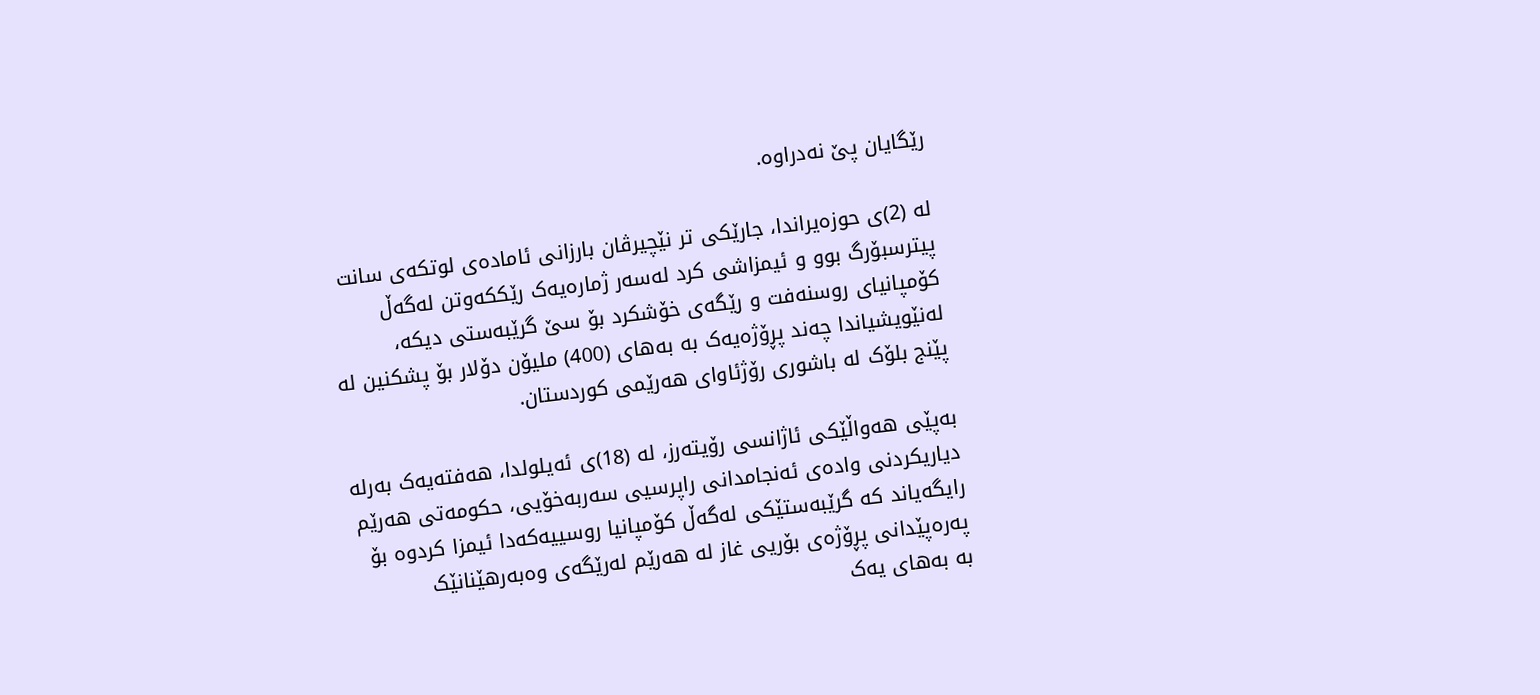رێگایان پێ نه‌دراوه‌.

له‌ (2)ی حوزه‌یراندا، جارێکی تر نێچیرڤان بارزانی ئاماده‌ی لوتکه‌ی سانت پیترسبۆرگ بوو و ئیمزاشی کرد له‌سه‌ر ژماره‌یه‌ک رێککه‌وتن له‌گه‌ڵ کۆمپانیای روسنه‌فت و رێگه‌ی خۆشکرد بۆ سێ گرێبه‌ستی دیکه‌، له‌نێویشیاندا چه‌ند پڕۆژه‌یه‌ک به‌ به‌های (400) ملیۆن دۆلار بۆ پشکنین له‌ پێنج بلۆک له‌ باشوری رۆژئاوای هه‌رێمی کوردستان.

به‌پێی هه‌واڵێکی ئاژانسی رۆیته‌رز، له‌ (18)ی ئه‌یلولدا، هه‌فته‌یه‌ک به‌رله‌ دیاریکردنی واده‌ی ئه‌نجامدانی راپرسیی سه‌ربه‌خۆیی، حکومه‌تی هه‌رێم رایگه‌یاند که‌ گرێبه‌ستێکی له‌گه‌ڵ کۆمپانیا روسییه‌که‌دا ئیمزا کردوه‌ بۆ په‌ره‌پێدانی پڕۆژه‌ی بۆریی غاز له‌ هه‌رێم له‌رێگه‌ی وه‌به‌رهێنانێک به ‌به‌های یه‌ک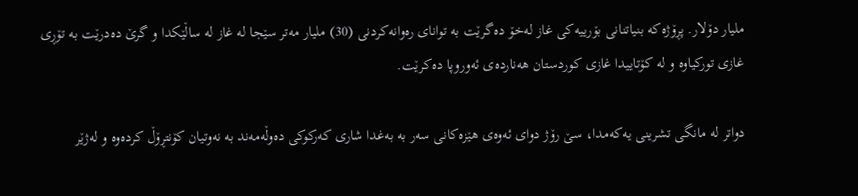ملیار دۆلار. پڕۆژه‌که‌ بنیاتنانی بۆرییه‌کی غاز له‌خۆ ده‌گرێت به‌ توانای ره‌وانه‌کردنی (30) ملیار مه‌تر سێجا له‌ غاز له‌ ساڵێکدا و گرێ ده‌درێت به‌ تۆڕی غازی تورکیاوه‌ و له‌ کۆتاییدا غازی کوردستان هه‌نارده‌ی ئه‌وروپا ده‌کرێت.

دواتر له‌ مانگی تشرینی یه‌که‌مدا، سێ رۆژ دوای ئه‌وه‌ی هێزه‌کانی سه‌ر به‌ به‌غدا شاری که‌رکوکی ده‌وڵه‌مه‌ند به‌ نه‌وتیان کۆنتڕۆڵ کرده‌وه‌ و له‌ژێر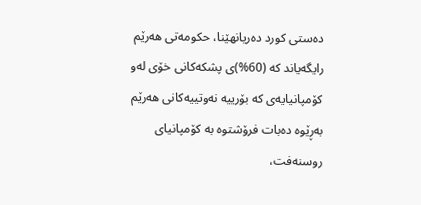ده‌ستی کورد ده‌ریانهێنا، حکومه‌تی هه‌رێم رایگه‌یاند که‌ (60%)ی پشکه‌کانی خۆی له‌و کۆمپانیایه‌ی که‌ بۆرییه‌ نه‌وتییه‌کانی هه‌رێم به‌ڕێوه‌ ده‌بات فرۆشتوه‌ به‌ کۆمپانیای روسنه‌فت،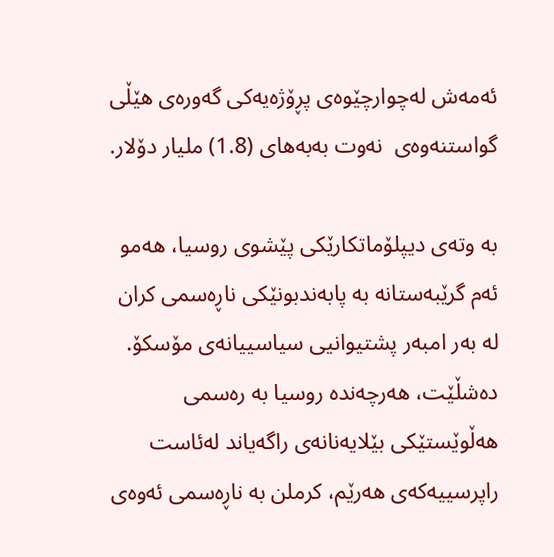ئه‌مه‌ش له‌چوارچێوه‌ی پڕۆژه‌یه‌کی گه‌وره‌ی هێڵی گواستنه‌وه‌ی  نه‌وت به‌به‌های (1.8) ملیار دۆلار.

به‌ وته‌ی دیپلۆماتکارێکی پێشوی روسیا، هه‌مو ئه‌م گرێبه‌ستانه‌ به‌ پابه‌ندبونێکی ناڕه‌سمی کران له‌ به‌ر امبه‌ر پشتیوانیی سیاسییانه‌ی مۆسکۆ. ده‌شڵێت، هه‌رچه‌نده‌ روسیا به‌ ره‌سمی هه‌ڵوێستێکی بێلایه‌نانه‌ی راگه‌یاند له‌ئاست راپرسییه‌که‌ی هه‌رێم، کرملن به‌ ناڕه‌سمی ئه‌وه‌ی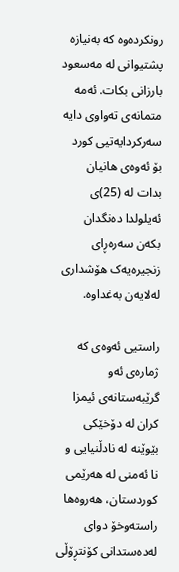رونکرده‌وه‌ که‌ به‌نیازه‌ پشتیوانی له‌ مه‌سعود بارزانی بکات. ئه‌مه‌ متمانه‌ی ته‌واوی دایه‌ سه‌رکردایه‌تیی کورد بۆ ئه‌وه‌ی هانیان بدات له‌ (25)ی ئه‌یلولدا ده‌نگدان بکه‌ن سه‌ره‌ڕای زنجیره‌یه‌ک هۆشداری له‌لایه‌ن به‌غداوه‌.

راستیی ئه‌وه‌ی که‌ ژماره‌ی ئه‌و گرێبه‌ستانه‌ی ئیمزا کران له‌ دۆخێکی بێوێنه‌ له‌ نادڵنیایی و نا ئه‌منی له‌ هه‌رێمی کوردستان، هه‌روه‌ها راسته‌وخۆ دوای له‌ده‌ستدانی کۆنتڕۆڵی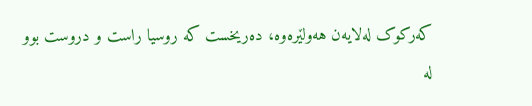که‌رکوک له‌لایه‌ن هه‌ولێره‌وه‌، ده‌ریخست که‌ روسیا راست و دروست بوو له‌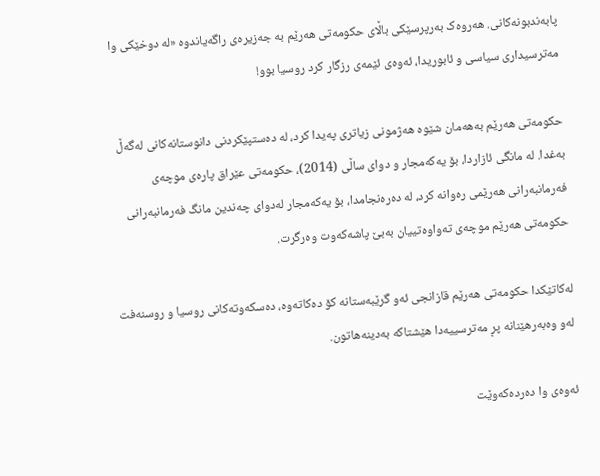پابه‌ندبونه‌کانی. هه‌روه‌ک به‌رپرسێکی باڵای حکومه‌تی هه‌رێم به‌ جه‌زیره‌ی راگه‌یاندوه‌ «له‌ دوخێکی وا مه‌ترسیداری سیاسی و ئابوریدا، ئه‌وه‌ی ئێمه‌ی رزگار کرد روسیا بوو!

حکومه‌تی هه‌رێم به‌هه‌مان شێوه‌ هه‌ژمونی زیاتری په‌یدا کرد، له‌ ده‌ستپێکردنی دانوستانه‌کانی له‌گه‌ڵ به‌غدا. له‌ مانگی ئازاردا، بۆ یه‌که‌مجار و دوای ساڵی (2014)، حکومه‌تی عێراق پاره‌ی موچه‌ی فەرمانبەرانی هه‌رێمی ره‌وانه‌ کرد، له‌ ده‌ره‌نجامدا، بۆ یه‌که‌مجار له‌دوای چه‌ندین مانگ فەرمانبەرانی حکومه‌تی هه‌رێم موچه‌ی ته‌واوه‌تییان به‌بێ پاشه‌که‌وت وه‌رگرت.

له‌کاتێکدا حکومه‌تی هه‌رێم قازانجی ئه‌و گرێبه‌ستانه‌ کۆ ده‌کاته‌وه‌، ده‌سکه‌وته‌کانی روسیا و روسنه‌فت له‌و وه‌به‌رهێنانه‌ پڕ مه‌ترسییه‌دا هێشتاکه‌ به‌دینه‌هاتون.

ئه‌وه‌ی وا ده‌رده‌که‌وێت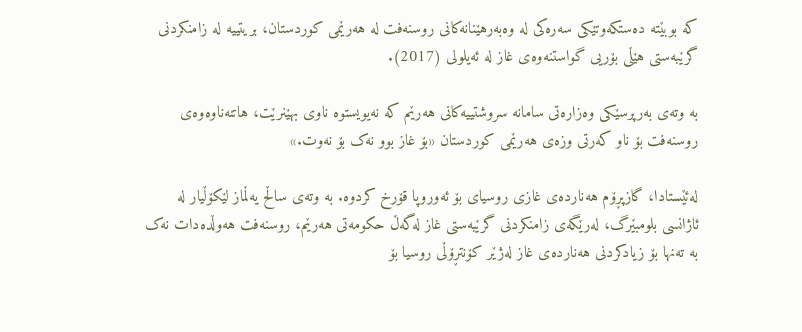که‌ بوبێته‌ ده‌ستکه‌وتێکی سه‌ره‌کی له‌ وه‌به‌رهێنانه‌کانی روسنه‌فت له‌ هه‌رێمی کوردستان، بریتییه‌ له‌ زامنکردنی گرێبه‌ستی هێڵی بۆریی گواستنه‌وه‌ی غاز له‌ ئه‌یلولی (2017).

به‌ وته‌ی به‌رپرسێکی وه‌زاره‌تی سامانه‌ سروشتییه‌کانی هه‌رێم که‌ نه‌یویستوه‌ ناوی بهێنرێت، هاتنه‌ناوه‌وه‌ی روسنه‌فت بۆ ناو که‌رتی وزه‌ی هه‌رێمی کوردستان «بۆ غاز بوو نه‌ک بۆ نه‌وت.»

له‌ئێستادا، گازپڕۆم هه‌نارده‌ی غازی روسیای بۆ ئه‌وروپا قۆرخ کردوه‌. به‌ وته‌ی ساڵح یه‌ڵماز لێکۆڵیار له‌ ئاژانسی بلومبێرگ، له‌رێگه‌ی زامنکردنی گرێبه‌ستی غاز له‌گه‌ڵ حکومه‌تی هه‌رێم، روسنه‌فت هه‌وڵده‌دات نه‌ک به‌ ته‌نها بۆ زیادکردنی هه‌نارده‌ی غاز له‌ژێر کۆنتڕۆڵی روسیا بۆ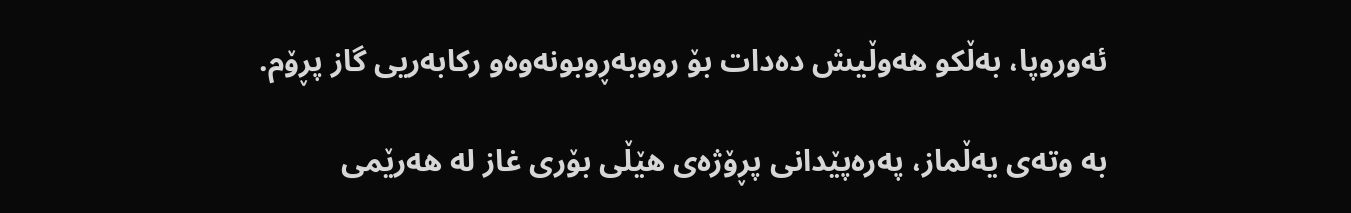ئه‌وروپا، به‌ڵکو هه‌وڵیش ده‌دات بۆ رووبه‌ڕوبونه‌وه‌و رکابه‌ریی گاز پڕۆم.

به ‌وته‌ی یه‌ڵماز، په‌ره‌پێدانی پڕۆژه‌ی هێڵی بۆری غاز له‌ هه‌رێمی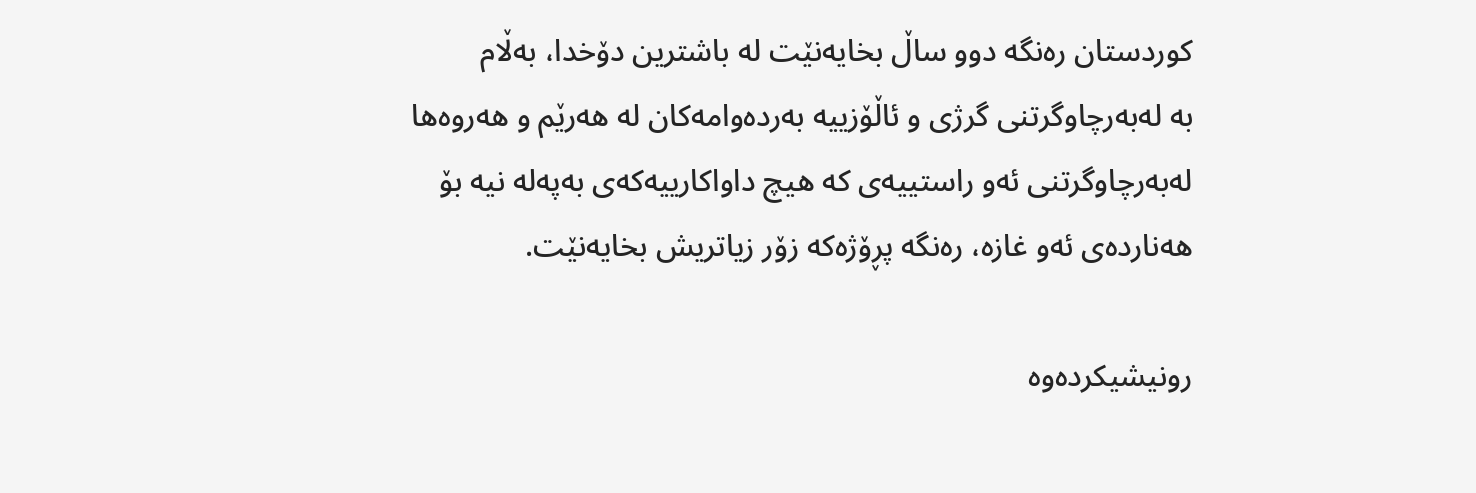کوردستان ره‌نگه‌ دوو ساڵ بخایه‌نێت له‌ باشترین دۆخدا، به‌ڵام به ‌له‌به‌رچاوگرتنی گرژی و ئاڵۆزییه‌ به‌رده‌وامه‌کان له‌ هه‌رێم و هه‌روه‌ها له‌به‌رچاوگرتنی ئه‌و راستییه‌ی که‌ هیچ داواکارییه‌که‌ی به‌په‌له‌ نیه‌ بۆ هه‌نارده‌ی ئه‌و غازه‌، ره‌نگه‌ پڕۆژه‌که‌ زۆر زیاتریش بخایه‌نێت.

رونیشیکرده‌وه‌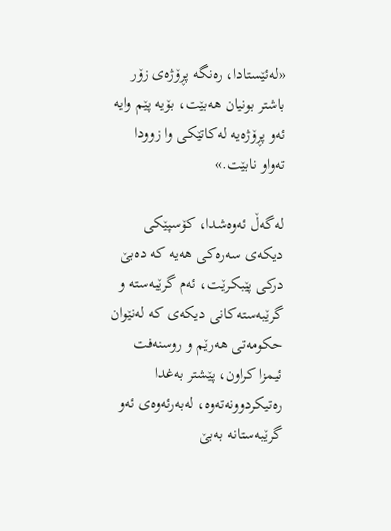«له‌ئێستادا، ره‌نگه‌ پڕۆژه‌ی زۆر باشتر بونیان هه‌بێت، بۆیه‌ پێم وایه‌ ئه‌و پڕۆژه‌یه‌ له‌کاتێکی وا زوودا ته‌واو نابێت.»

له‌گه‌ڵ ئه‌وه‌شدا، کۆسپێکی دیکه‌ی سه‌ره‌کی هه‌یه‌ که‌ ده‌بێ درکی پێبکرێت، ئه‌م گرێبه‌سته‌ و گرێبه‌سته‌کانی دیکه‌ی که‌ له‌نێوان حکومه‌تی هه‌رێم و روسنه‌فت ئیمزا کراون، پێشتر به‌غدا ره‌تیکردوونه‌ته‌وه‌، له‌به‌رئه‌وه‌ی ئه‌و گرێبه‌ستانه‌ به‌بێ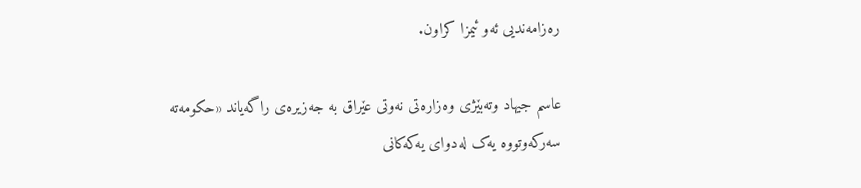ره‌زامه‌ندیی ئه‌و ئیمزا کراون.

عاسم جیهاد وته‌بێژی وه‌زاره‌تی نه‌وتی عێراق به‌ جه‌زیره‌ی راگه‌یاند «حکومه‌ته‌ سه‌رکه‌وتووه‌ یه‌ک له‌دوای یه‌که‌کانی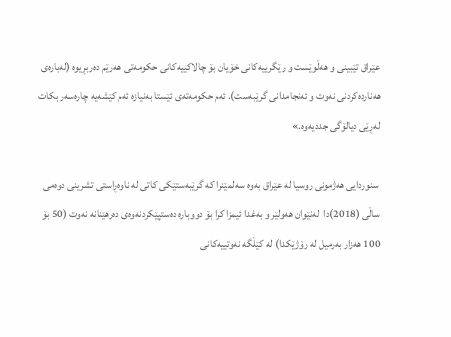عێراق تێبینی و هه‌ڵوێست و رێگرییه‌کانی خۆیان بۆ چالاکییه‌کانی حکومه‌تی هه‌رێم ده‌ربڕیوه‌ (له‌باره‌ی هه‌نارده‌کردنی نه‌وت و ئه‌نجامدانی گرێبه‌ست). ئه‌م حکومه‌ته‌ی ئێستا به‌نیازه‌ ئه‌م کێشه‌یه‌ چاره‌سه‌ر بکات له‌ڕێی دیالۆگی جددیه‌وه‌.»

 سنوردایی هه‌ژمونی روسیا له‌ عێراق به‌وه‌ سه‌لمێنرا که‌ گرێبه‌ستێکی کاتی له‌ ناوه‌ڕاستی تشرینی دوه‌می ساڵی (2018)دا  له‌نێوان هه‌ولێر و به‌غدا ئیمزا کرا بۆ دووباره‌ ده‌ستپێکردنه‌وه‌ی ده‌رهێنانه‌ نه‌وت (50 بۆ 100 هه‌زار به‌رمیل له‌ رۆژێکدا) له‌ کێڵگه‌ نه‌وتییه‌کانی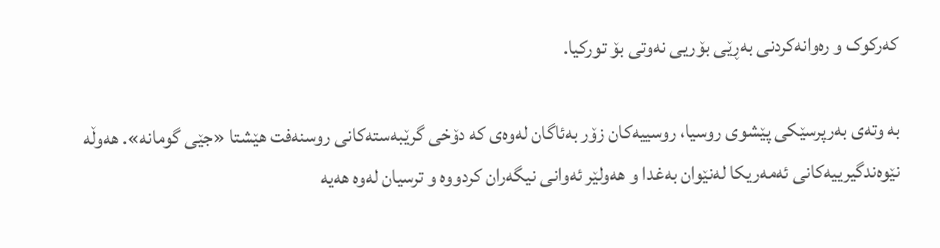که‌رکوک و ره‌وانه‌کردنی به‌ڕێی بۆریی نه‌وتی بۆ تورکیا.

به ‌وته‌ی به‌رپرسێکی پێشوی روسیا، روسییه‌کان زۆر به‌ئاگان له‌وه‌ی که‌ دۆخی گرێبه‌سته‌کانی روسنه‌فت هێشتا «جێی گومانه». هه‌وڵه‌ نێوه‌ندگیرییه‌کانی ئه‌مه‌ریکا له‌نێوان به‌غدا و هه‌ولێر ئه‌وانی نیگه‌ران کردووه‌ و ترسیان له‌وه‌ هه‌یه‌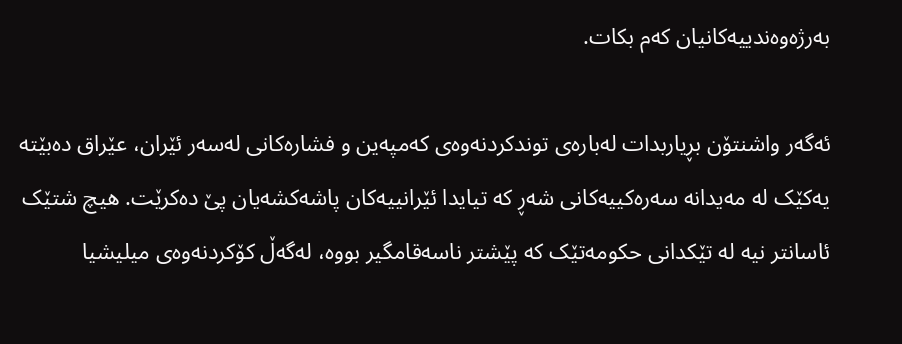به‌رژه‌وه‌ندییه‌کانیان که‌م بکات.

ئه‌گه‌ر واشنتۆن بڕیاربدات له‌باره‌ی توندکردنه‌وه‌ی که‌مپه‌ین و فشاره‌کانی له‌سه‌ر ئێران، عێراق ده‌بێته‌ یه‌کێک له‌ مه‌یدانه‌ سه‌ره‌کییه‌کانی شه‌ڕ که‌ تیایدا ئێرانییه‌کان پاشه‌کشه‌یان پێ ده‌کرێت. هیچ شتێک ئاسانتر نیه‌ له‌ تێکدانی حکومه‌تێک که‌ پێشتر ناسه‌قامگیر بووه‌، له‌گه‌ڵ کۆکردنه‌وه‌ی میلیشیا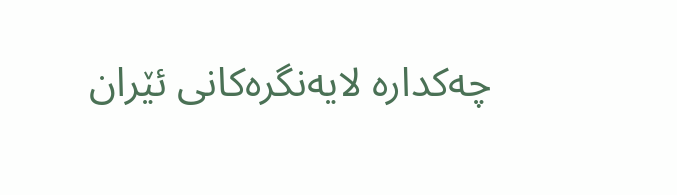چه‌کداره‌ لایه‌نگره‌کانی ئێران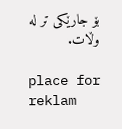بۆ جارێکی تر له‌ وڵات.

place for reklam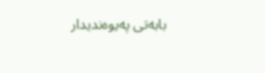بابه‌تی په‌یوه‌ندیدار